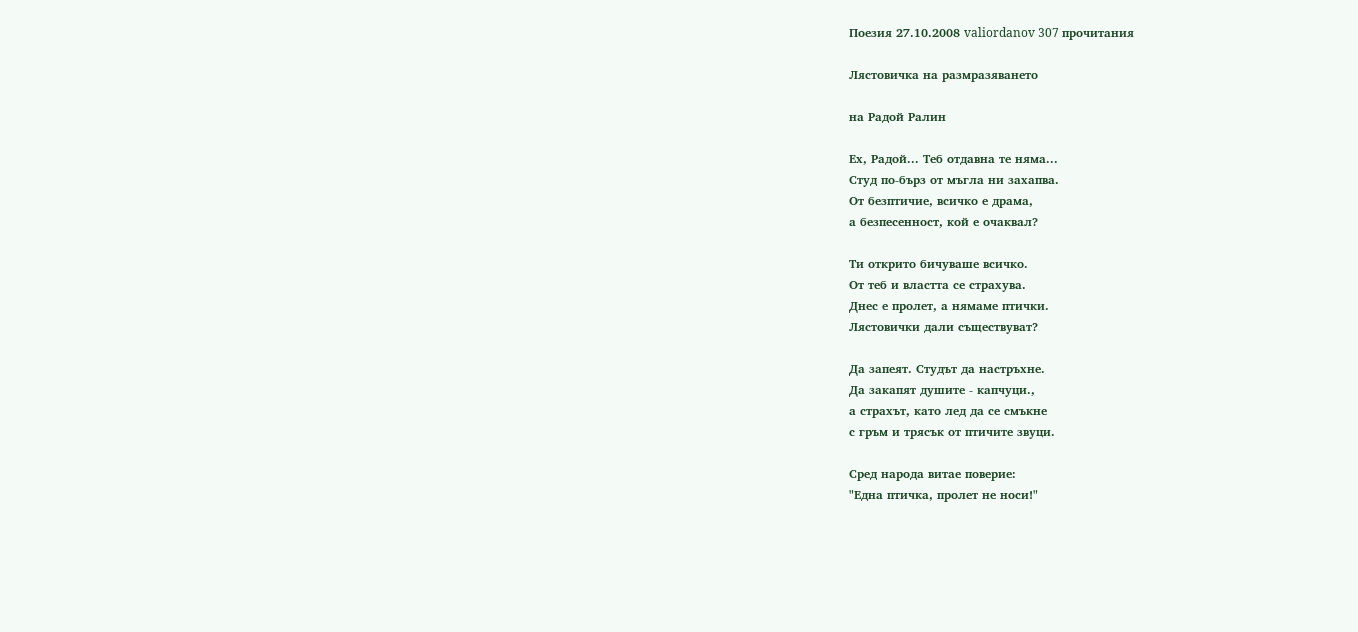Поезия 27.10.2008 valiordanov 307 прочитания

Лястовичка на размразяването

на Радой Ралин

Ех, Радой... Теб отдавна те няма...
Студ по-бърз от мъгла ни захапва.
От безптичие, всичко е драма,
а безпесенност, кой е очаквал?

Ти открито бичуваше всичко.
От теб и властта се страхува.
Днес е пролет, а нямаме птички.
Лястовички дали съществуват?

Да запеят. Студът да настръхне.
Да закапят душите - капчуци.,
а страхът, като лед да се смъкне
с гръм и трясък от птичите звуци.

Сред народа витае поверие:
"Една птичка, пролет не носи!"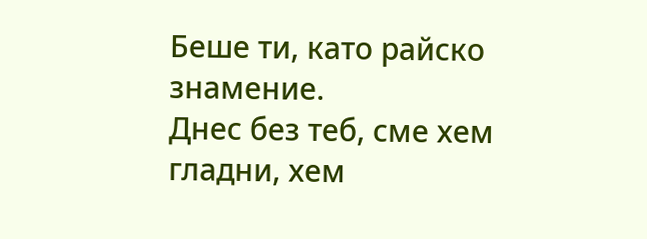Беше ти, като райско знамение.
Днес без теб, сме хем гладни, хем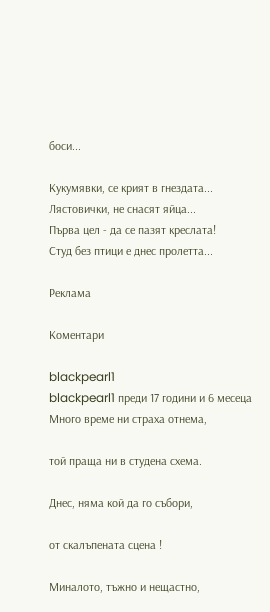боси...

Кукумявки, се крият в гнездата...
Лястовички, не снасят яйца...
Първа цел - да се пазят креслата!
Студ без птици е днес пролетта...

Реклама

Коментари

blackpearl1
blackpearl1 преди 17 години и 6 месеца
Много време ни страха отнема,

той праща ни в студена схема.

Днес, няма кой да го събори,

от скалъпената сцена !

Миналото, тъжно и нещастно,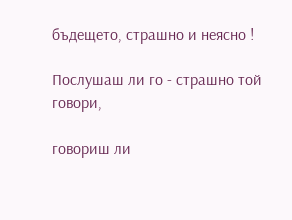бъдещето, страшно и неясно !

Послушаш ли го - страшно той говори,

говориш ли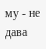му - не дава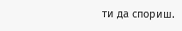ти да спориш.